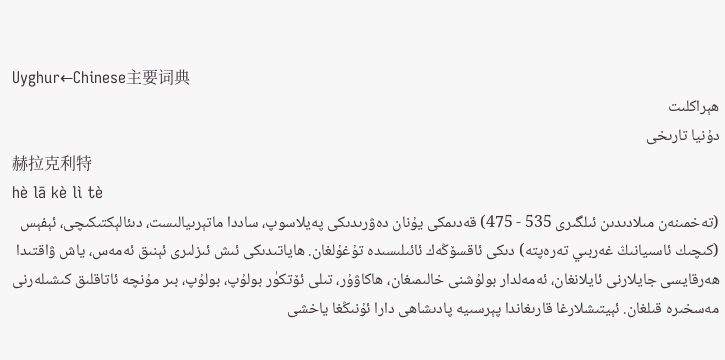Uyghur←Chinese主要词典
ھېراكلىت
دۇنيا تارىخى
赫拉克利特
hè lā kè lì tè
(تەخمىنەن مىلادىدىن ئىلگىرى 535 - 475) قەدىمكى يۇنان دەۋرىدىكى پەيلاسوپ، ساددا ماتېرىيالىست، دىئالېكتىكىچى، ئېفېس (كىچىك ئاسىيانىڭ غەربىي تەرەپتە) دىكى ئاقسۆڭەك ئائىلىسىدە تۇغۇلغان. ھاياتىدىكى ئىش ئىزلىرى ئېنىق ئەمەس، ياش ۋاقتىدا ھەرقايسى جايلارنى ئايلانغان، ئەمەلدار بولۇشنى خالىمىغان، ھاكاۋۇر، تىلى ئۆتكۈر بولۇپ، بولۇپ، بىر مۇنچە ئاتاقلىق كىشىلەرنى مەسخىرە قىلغان. ئېيتىشلارغا قارىغاندا پېرسىيە پادىشاھى دارا ئۇنىڭغا ياخشى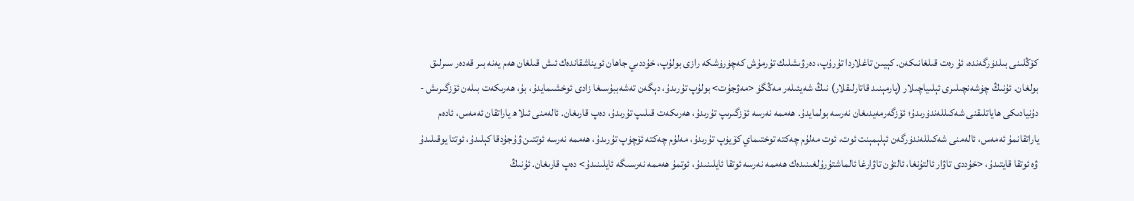كۆڭلىنى بىلدۈرگەندە، ئۇ رەت قىلغانىكەن. كېيىن تاغلاردا تۇرۇپ، دەرۋىشلىك تۇرمۇش كەچۈرۈشكە رازى بولۇپ، خۇددىي جاھان ئويناشقاندەك ئىش قىلغان ھەم يەنە بىر قەدەر سىرلىق بولغان. ئۇنىڭ چۈشەنچىلىرى ئېلىياچىلار (پارمېنىد قاتارلىقلار) نىڭ شەيئىلەر مەڭگۈ <مەۋجۇت> بولۇپ تۇرىدۇ، دېگەن تەشەببۇسىغا زادى ئوخشىمايدۇ، بۇ، ھەرىكەت بىلەن ئۆزگىرىش - دۇنيادىكى ھاياتلىقنى شەكىللەندۈرىدۇ؛ ئۆزگەرمەيدىغان نەرسە بولمايدۇ. ھەممە نەرسە ئۆزگىرىپ تۇرىدۇ، ھەرىكەت قىلىپ تۇرىدۇ، دەپ قارىغان. ئالەمنى ئىلاھ ياراتقان ئەمەس، ئادەم ياراتقانمۇ ئەمەس، ئالەمنى شەكىللەندۈرگەن ئېلېمېنت ئوت، ئوت مەلۇم چەكتە توختىماي كۆيۈپ تۇرىدۇ، مەلۇم چەكتە ئۆچۈپ تۇرىدۇ، ھەممە نەرسە ئوتتىن ۋۇجۇدقا كېلىدۇ، ئوتتا يوقىلىدۇ ۋە ئوتقا قايتىدۇ، <خۇددى تاۋار ئالتۇنغا، ئالتۇن تاۋارغا ئالماشتۇرۇلغىنىدەك ھەممە نەرسە ئوتقا ئايلىنىدۇ، ئوتمۇ ھەممە نەرسىگە ئايلىنىدۇ> دەپ قارىغان. ئۇنىڭ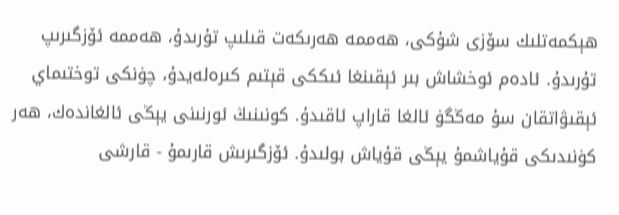ھېكمەتلىك سۆزى شۇكى، ھەممە ھەرىكەت قىلىپ تۇرىدۇ، ھەممە ئۆزگىرىپ تۇرىدۇ. ئادەم ئوخشاش بىر ئېقىنغا ئىككى قېتىم كىرەلەيدۇ، چۈنكى توختىماي ئېقىۋاتقان سۇ مەڭگۈ ئالغا قاراپ ئاقىدۇ. كونىنىڭ ئورنىنى يېڭى ئالغاندەك، ھەر كۈنىدىكى قۇياشمۇ يېڭى قۇياش بولىدۇ. ئۆزگىرىش قارىمۇ - قارشى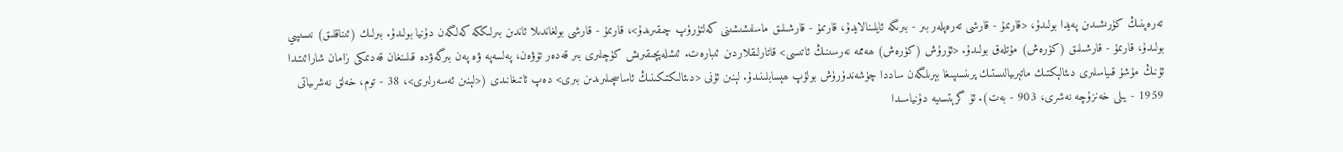تەرەپنىڭ كۈرىشىدىن پەيدا بولىدۇ، <قارىمۇ - قارشى تەرەپلەر بىر - بىرىگە ئايلىنالايدۇ، قارىمۇ - قارشىلىق ماسلىشىشىنى كەلتۈرۈپ چىقىرىدۇ>، قارىمۇ - قارشى بولغاندىلا ئاندىن بىرلىككە كەلگەن دۇنيا بولىدۇ. بىرلىك (ئىناقلىق) نىسىپىي بولىدۇ، قارىمۇ - قارشىلىق (كۈرەش) مۇتلەق بولىدۇ. <ئۇرۇش (كۈرەش) ھەممە نەرسىنىڭ ئاتىسى> قاتارلىقلاردىن ئىبارەت. ئىشلەپچىقىرىش كۈچلىرى بىر قەدەر تۆۋەن، پەلسەپە ۋە پەن بىرگەۋدە قىلىنغان قەدىمكى زامان شارائىتىدا ئۇنىڭ مۇشۇ قىياسلىرى دىئالېكتىك ماتېرىيالىستىك پرىنسىپىغا بېرىلگەن ساددا چۈشەندۈرۈش بولۇپ ھېسابلىنىدۇ. لېنىن ئۇنى <دىئالىكتىكىنىڭ ئاساسچىلىرىدىن بىرى> دەپ ئاتىغانىدى (<لېنىن ئەسەرلىرى>، 38 - توم، خەلق نەشرىياتى 1959 - يىلى خەنزۇچە نەشرى، 903 - بەت). ئۇ گرېتسىيە دۇنياسىدا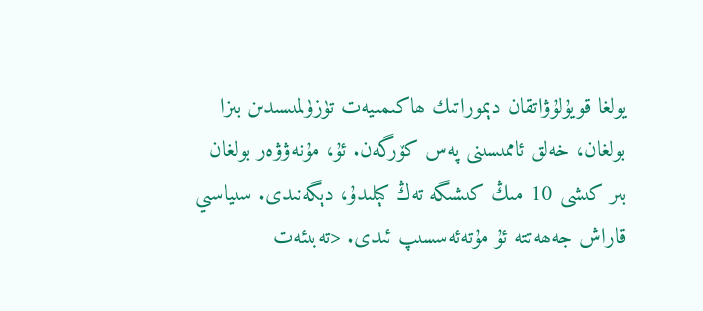يولغا قويۇلۇۋاتقان دېموراتىك ھاكىمىيەت تۈزۈلمىسىدىن بىزا بولغان، خەلق ئاممىسىنى پەس كۆرگەن. ئۇ، مۇنەۋۋەر بولغان بىر كىشى 10 مىڭ كىشىگە تەڭ كېلىدۇ، دېگەنىدى. سىياسىي قاراش جەھەتتە ئۇ مۇتەئەسسىپ ئىدى. <تەبىئەت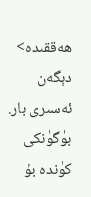ھەققىدە> دېگەن ئەسىرى بار. بۈگۈنكى كۈندە بۇ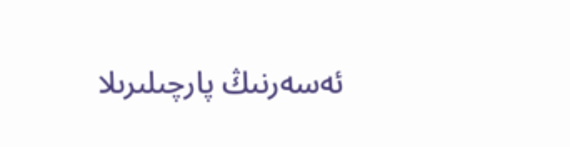ئەسەرنىڭ پارچىلىرىلا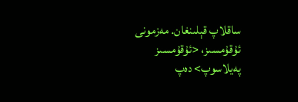ساقلاپ قېلىنغان. مەزمونى ئۇقۇمسىز، <ئۇقۇمسىز پەيلاسوپ> دەپ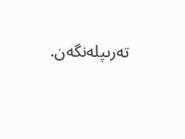تەرىپلەنگەن.